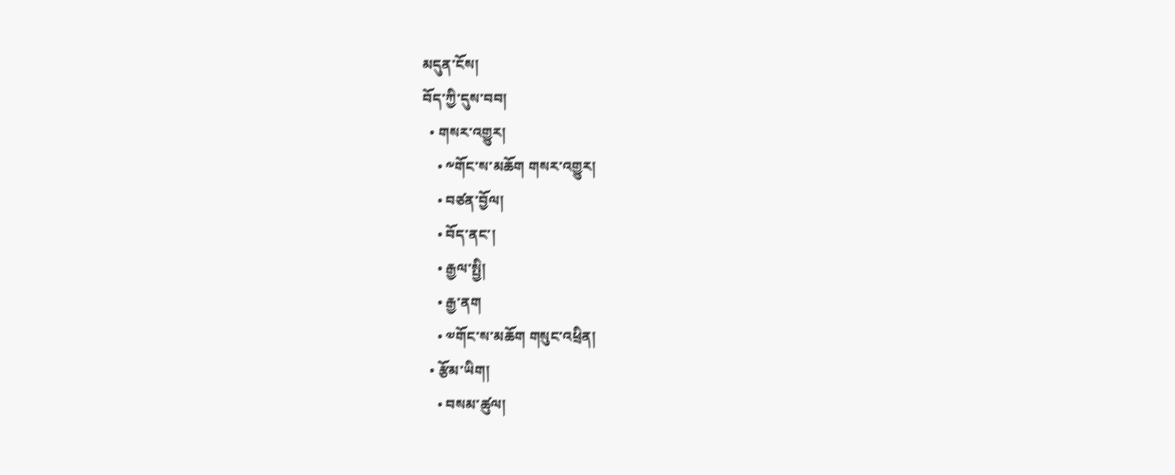མདུན་ངོས།
བོད་ཀྱི་དུས་བབ།
  • གསར་འགྱུར།
    • ༸གོང་ས་མཆོག གསར་འགྱུར།
    • བཙན་བྱོལ།
    • བོད་ནང་།
    • རྒྱལ་སྤྱི།
    • རྒྱ་ནག
    • ༧གོང་ས་མཆོག གསུང་འཕྲིན།
  • རྩོམ་ཡིག།
    • བསམ་ཚུལ།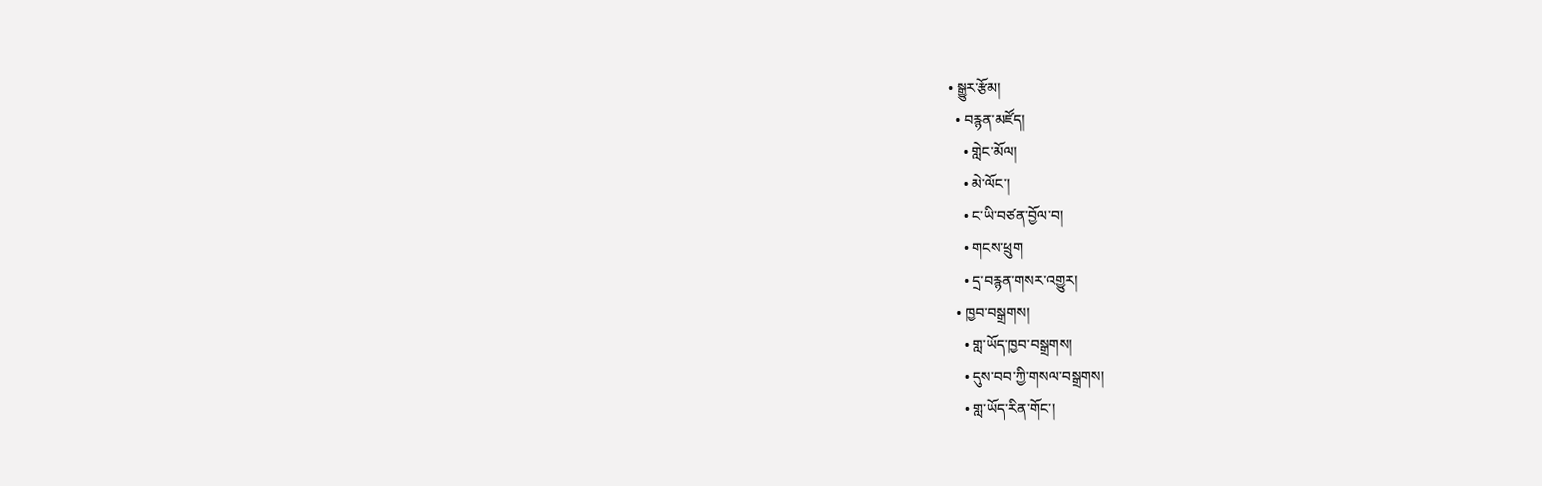• སྒྱུར་རྩོམ།
  • བརྙན་མཛོད།
    • གླེང་མོལ།
    • མེ་ལོང་།
    • ང་ཡི་བཙན་བྱོལ་བ།
    • གངས་ཕྲུག
    • དྲ་བརྙན་གསར་འགྱུར།
  • ཁྱབ་བསྒྲགས།
    • གླ་ཡོད་ཁྱབ་བསྒྲགས།
    • དུས་བབ་ཀྱི་གསལ་བསྒྲགས།
    • གླ་ཡོད་རིན་གོང་།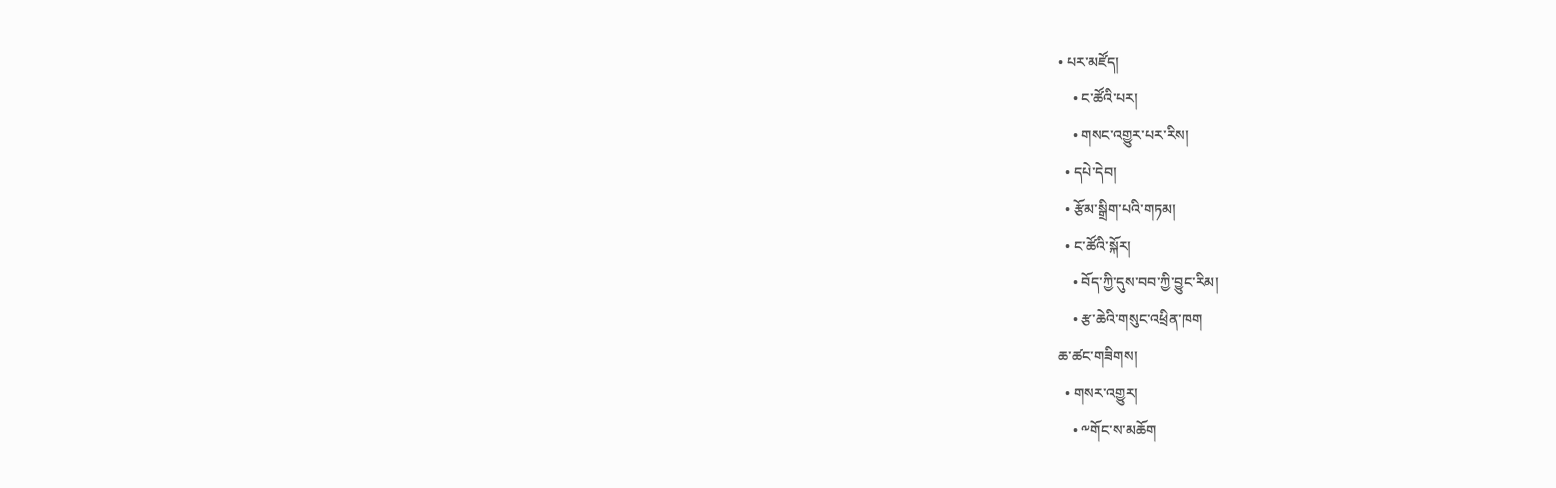• པར་མཛོད།
    • ང་ཚོའི་པར།
    • གསང་འགྱུར་པར་རིས།
  • དཔེ་དེབ།
  • རྩོམ་སྒྲིག་པའི་གཏམ།
  • ང་ཚོའི་སྐོར།
    • བོད་ཀྱི་དུས་བབ་ཀྱི་བྱུང་རིམ།
    • རྩ་ཆེའི་གསུང་འཕྲིན་ཁག
ཆ་ཚང་གཟིགས།
  • གསར་འགྱུར།
    • ༸གོང་ས་མཆོག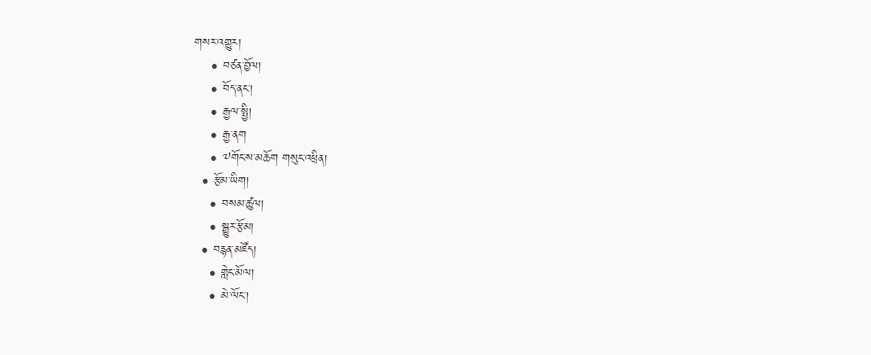གསར་འགྱུར།
    • བཙན་བྱོལ།
    • བོད་ནང་།
    • རྒྱལ་སྤྱི།
    • རྒྱ་ནག
    • ༧གོང་ས་མཆོག གསུང་འཕྲིན།
  • རྩོམ་ཡིག།
    • བསམ་ཚུལ།
    • སྒྱུར་རྩོམ།
  • བརྙན་མཛོད།
    • གླེང་མོལ།
    • མེ་ལོང་།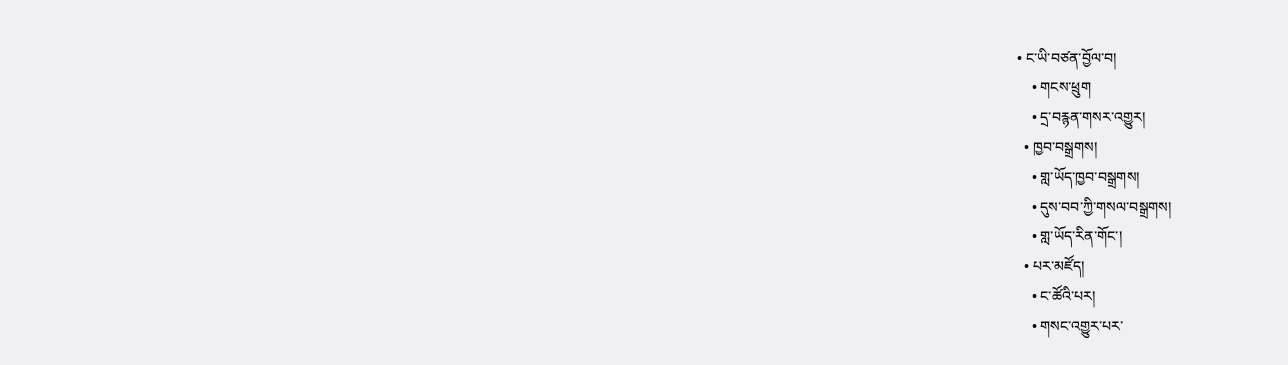• ང་ཡི་བཙན་བྱོལ་བ།
    • གངས་ཕྲུག
    • དྲ་བརྙན་གསར་འགྱུར།
  • ཁྱབ་བསྒྲགས།
    • གླ་ཡོད་ཁྱབ་བསྒྲགས།
    • དུས་བབ་ཀྱི་གསལ་བསྒྲགས།
    • གླ་ཡོད་རིན་གོང་།
  • པར་མཛོད།
    • ང་ཚོའི་པར།
    • གསང་འགྱུར་པར་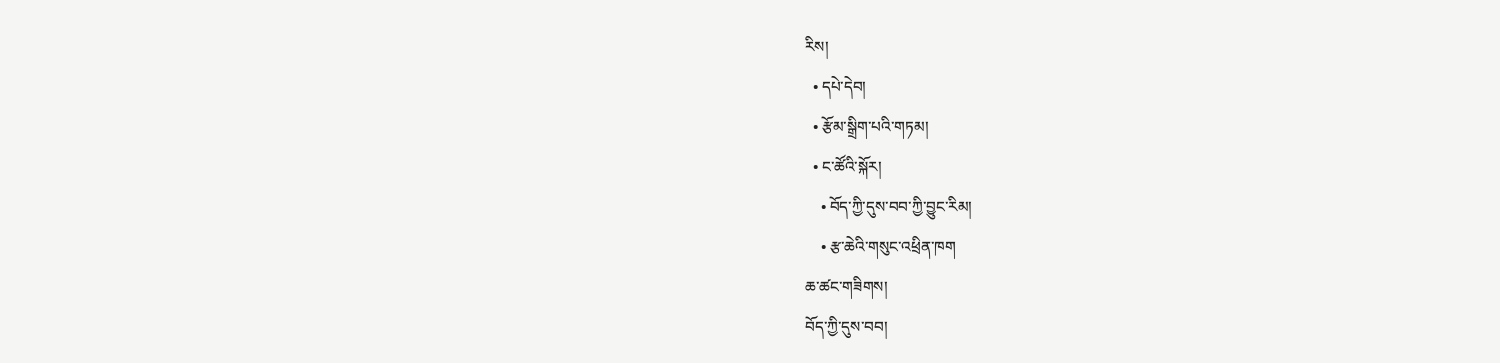རིས།
  • དཔེ་དེབ།
  • རྩོམ་སྒྲིག་པའི་གཏམ།
  • ང་ཚོའི་སྐོར།
    • བོད་ཀྱི་དུས་བབ་ཀྱི་བྱུང་རིམ།
    • རྩ་ཆེའི་གསུང་འཕྲིན་ཁག
ཆ་ཚང་གཟིགས།
བོད་ཀྱི་དུས་བབ།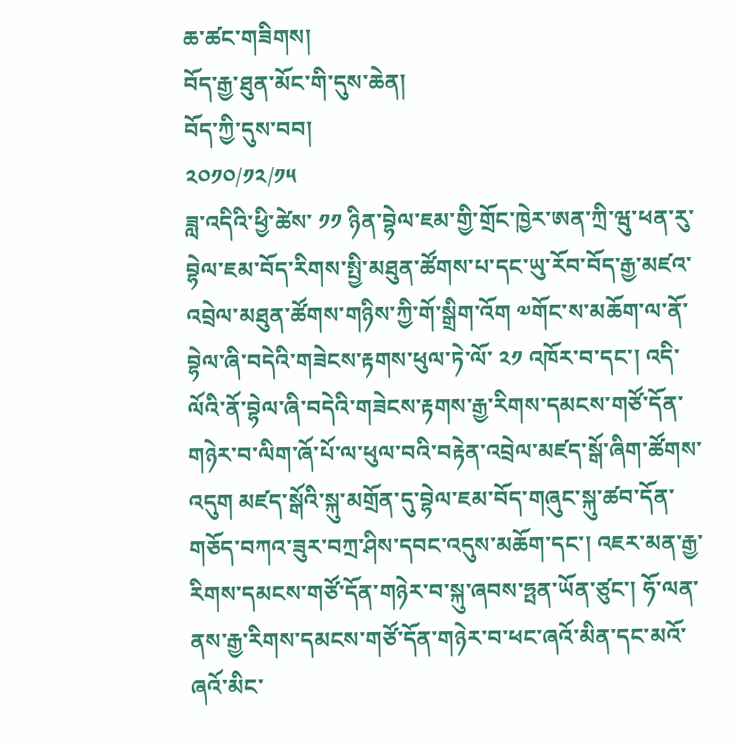ཆ་ཚང་གཟིགས།
བོད་རྒྱ་ཐུན་མོང་གི་དུས་ཆེན།
བོད་ཀྱི་དུས་བབ།
༢༠༡༠/༡༢/༡༥
ཟླ་འདིའི་ཕྱི་ཚེས་ ༡༡ ཉིན་བྷེལ་ཇམ་གྱི་གྲོང་ཁྱེར་ཨན་ཀྲི་ཝུ་ཕན་རུ་བྷེལ་ཇམ་བོད་རིགས་སྤྱི་མཐུན་ཚོགས་པ་དང་ཡུ་རོབ་བོད་རྒྱ་མཛའ་འབྲེལ་མཐུན་ཚོགས་གཉིས་ཀྱི་གོ་སྒྲིག་འོག ༧གོང་ས་མཆོག་ལ་ནོ་བྷེལ་ཞི་བདེའི་གཟེངས་རྟགས་ཕུལ་ཏེ་ལོ་ ༢༡ འཁོར་བ་དང་། འདི་ལོའི་ནོ་བྷེལ་ཞི་བདེའི་གཟེངས་རྟགས་རྒྱ་རིགས་དམངས་གཙོ་དོན་གཉེར་བ་ལིག་ཞོ་པོ་ལ་ཕུལ་བའི་བརྟེན་འབྲེལ་མཛད་སྒོ་ཞིག་ཚོགས་འདུག མཛད་སྒོའི་སྐུ་མགྲོན་དུ་བྷེལ་ཇམ་བོད་གཞུང་སྐུ་ཚབ་དོན་གཅོད་བཀའ་ཟུར་བཀྲ་ཤིས་དབང་འདུས་མཆོག་དང་། འཇར་མན་རྒྱ་རིགས་དམངས་གཙོ་དོན་གཉེར་བ་སྐུ་ཞབས་ཧྤན་ཡོན་ཙུང་། ཧོ་ལན་ནས་རྒྱ་རིགས་དམངས་གཙོ་དོན་གཉེར་བ་ཕང་ཞའོ་མིན་དང་མའོ་ཞའོ་མིང་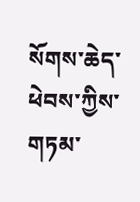སོགས་ཆེད་ཕེབས་ཀྱིས་གཏམ་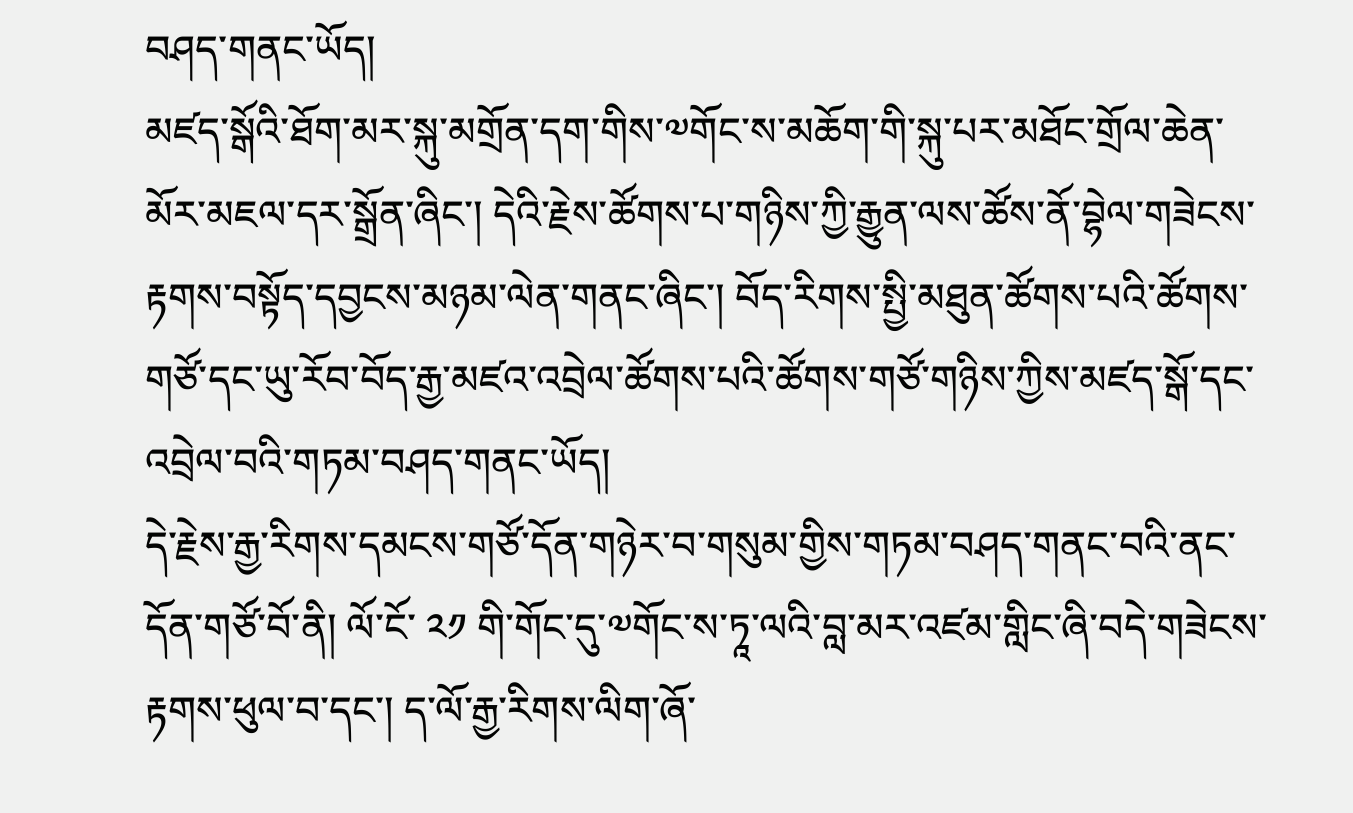བཤད་གནང་ཡོད།
མཛད་སྒོའི་ཐོག་མར་སྐུ་མགྲོན་དག་གིས་༧གོང་ས་མཆོག་གི་སྐུ་པར་མཐོང་གྲོལ་ཆེན་མོར་མཇལ་དར་སྒྲོན་ཞིང་། དེའི་རྗེས་ཚོགས་པ་གཉིས་ཀྱི་རྒྱུན་ལས་ཚོས་ནོ་བྷེལ་གཟེངས་རྟགས་བསྟོད་དབྱངས་མཉམ་ལེན་གནང་ཞིང་། བོད་རིགས་སྤྱི་མཐུན་ཚོགས་པའི་ཚོགས་གཙོ་དང་ཡུ་རོབ་བོད་རྒྱ་མཛའ་འབྲེལ་ཚོགས་པའི་ཚོགས་གཙོ་གཉིས་ཀྱིས་མཛད་སྒོ་དང་འབྲེལ་བའི་གཏམ་བཤད་གནང་ཡོད།
དེ་རྗེས་རྒྱ་རིགས་དམངས་གཙོ་དོན་གཉེར་བ་གསུམ་གྱིས་གཏམ་བཤད་གནང་བའི་ནང་དོན་གཙོ་བོ་ནི། ལོ་ངོ་ ༢༡ གི་གོང་དུ་༧གོང་ས་ཏཱ་ལའི་བླ་མར་འཛམ་གླིང་ཞི་བདེ་གཟེངས་རྟགས་ཕུལ་བ་དང་། ད་ལོ་རྒྱ་རིགས་ལིག་ཞོ་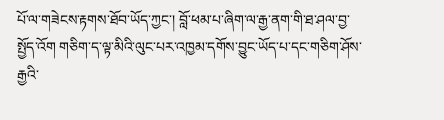པོ་ལ་གཟེངས་རྟགས་ཐོབ་ཡོད་ཀྱང་། བློ་ཕམ་པ་ཞིག་ལ་རྒྱ་ནག་གི་ཐ་ཤལ་བྱ་སྤྱོད་འོག གཅིག་ད་ལྟ་མིའི་ལུང་པར་འཁྱམ་དགོས་བྱུང་ཡོད་པ་དང་གཅིག་ཤོས་རྒྱའི་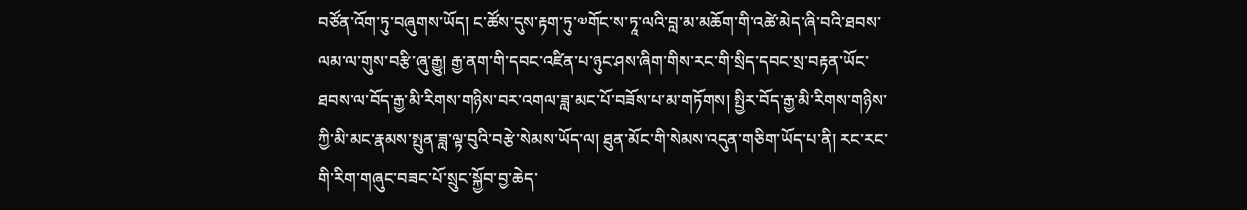བཙོན་འོག་ཏུ་བཞུགས་ཡོད། ང་ཚོས་དུས་རྟག་ཏུ་༧གོང་ས་ཏཱ་ལའི་བླ་མ་མཆོག་གི་འཚེ་མེད་ཞི་བའི་ཐབས་ལམ་ལ་གུས་བརྩི་ཞུ་རྒྱུ། རྒྱ་ནག་གི་དབང་འཛིན་པ་ཉུང་ཤས་ཞིག་གིས་རང་གི་སྲིད་དབང་སྲ་བརྟན་ཡོང་ཐབས་ལ་བོད་རྒྱ་མི་རིགས་གཉིས་བར་འགལ་ཟླ་མང་པོ་བཟོས་པ་མ་གཏོགས། སྤྱིར་བོད་རྒྱ་མི་རིགས་གཉིས་ཀྱི་མི་མང་རྣམས་སྤུན་ཟླ་ལྟ་བུའི་བརྩེ་སེམས་ཡོད་ལ། ཐུན་མོང་གི་སེམས་འདུན་གཅིག་ཡོད་པ་ནི། རང་རང་གི་རིག་གཞུང་བཟང་པོ་སྲུང་སྐྱོབ་བྱ་ཆེད་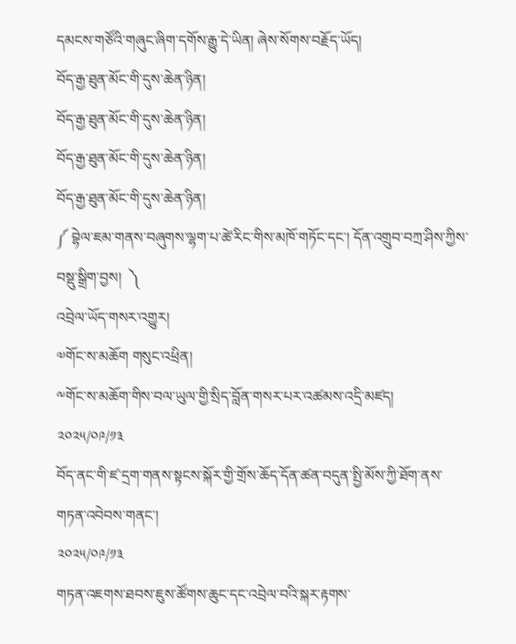དམངས་གཙོའི་གཞུང་ཞིག་དགོས་རྒྱུ་དེ་ཡིན། ཞེས་སོགས་བརྗོད་ཡོད།
བོད་རྒྱ་ཐུན་མོང་གི་དུས་ཆེན་ཉིན།
བོད་རྒྱ་ཐུན་མོང་གི་དུས་ཆེན་ཉིན།
བོད་རྒྱ་ཐུན་མོང་གི་དུས་ཆེན་ཉིན།
བོད་རྒྱ་ཐུན་མོང་གི་དུས་ཆེན་ཉིན།
༼ བྷེལ་ཇམ་གནས་བཞུགས་ལྷག་པ་ཚེ་རིང་གིས་མཁོ་གཏོང་དང་། དོན་འགྲུབ་བཀྲ་ཤིས་ཀྱིས་བསྡུ་སྒྲིག་བྱས།  ༽
འབྲེལ་ཡོད་གསར་འགྱུར།
༧གོང་ས་མཆོག གསུང་འཕྲིན།
༸གོང་ས་མཆོག་གིས་བལ་ཡུལ་གྱི་སྲིད་བློན་གསར་པར་འཚམས་འདྲི་མཛད།
༢༠༢༥/༠༩/༡༣
བོད་ནང་གི་ཛ་དྲག་གནས་སྟངས་སྐོར་གྱི་གྲོས་ཆོད་དོན་ཚན་བདུན་སྤྱི་མོས་ཀྱི་ཐོག་ནས་གཏན་འབེབས་གནང་།
༢༠༢༥/༠༩/༡༣
གཏན་འཇགས་ཐབས་ཇུས་ཚོགས་ཆུང་དང་འབྲེལ་བའི་སྐར་རྟགས་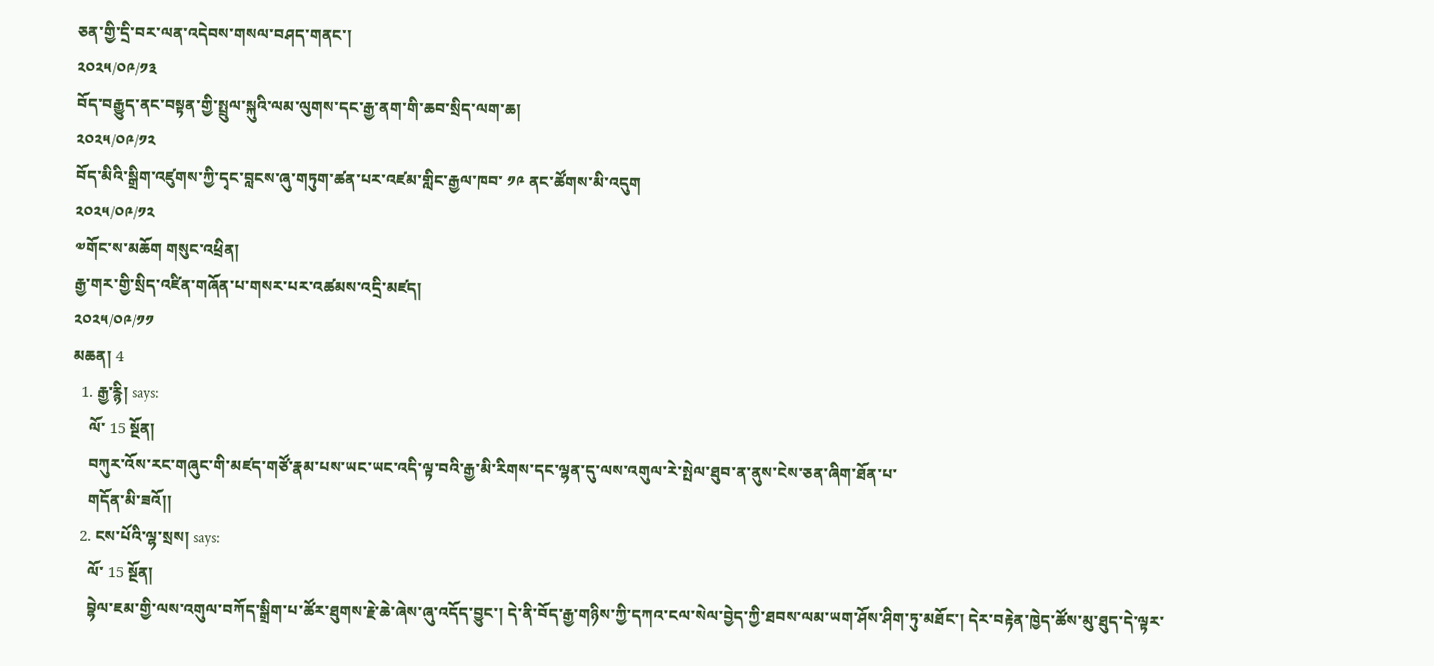ཅན་གྱི་དྲི་བར་ལན་འདེབས་གསལ་བཤད་གནང་།
༢༠༢༥/༠༩/༡༣
བོད་བརྒྱུད་ནང་བསྟན་གྱི་སྤྲུལ་སྐུའི་ལམ་ལུགས་དང་རྒྱ་ནག་གི་ཆབ་སྲིད་ལག་ཆ།
༢༠༢༥/༠༩/༡༢
བོད་མིའི་སྒྲིག་འཛུགས་ཀྱི་དྭང་བླངས་ཞུ་གཏུག་ཚན་པར་འཛམ་གླིང་རྒྱལ་ཁབ་ ༡༩ ནང་ཚོགས་མི་འདུག
༢༠༢༥/༠༩/༡༢
༧གོང་ས་མཆོག གསུང་འཕྲིན།
རྒྱ་གར་གྱི་སྲིད་འཛིན་གཞོན་པ་གསར་པར་འཚམས་འདྲི་མཛད།
༢༠༢༥/༠༩/༡༡
མཆན། 4
  1. རྒྱ་རྙི། says:
    ལོ་ 15 སྔོན།
    བཀུར་འོས་རང་གཞུང་གི་མཛད་གཙོ་རྣམ་པས་ཡང་ཡང་འདི་ལྟ་བའི་རྒྱ་མི་རིགས་དང་ལྷན་དུ་ལས་འགུལ་རེ་སྤེལ་ཐུབ་ན་ནུས་ངེས་ཅན་ཞིག་ཐོན་པ་
    གདོན་མི་ཟའོ།།
  2. ངས་པོའི་ལྷ་སྲས། says:
    ལོ་ 15 སྔོན།
    བྷེལ་ཇམ་གྱི་ལས་འགུལ་བཀོད་སྒྲིག་པ་ཚོར་ཐུགས་རྗེ་ཆེ་ཞེས་ཞུ་འདོད་བྱུང་། དེ་ནི་བོད་རྒྱ་གཉིས་ཀྱི་དཀའ་ངལ་སེལ་བྱེད་ཀྱི་ཐབས་ལམ་ཡག་ཤོས་ཤིག་ཏུ་མཐོང་། དེར་བརྟེན་ཁྱེད་ཚོས་མུ་ཐུད་དེ་ལྟར་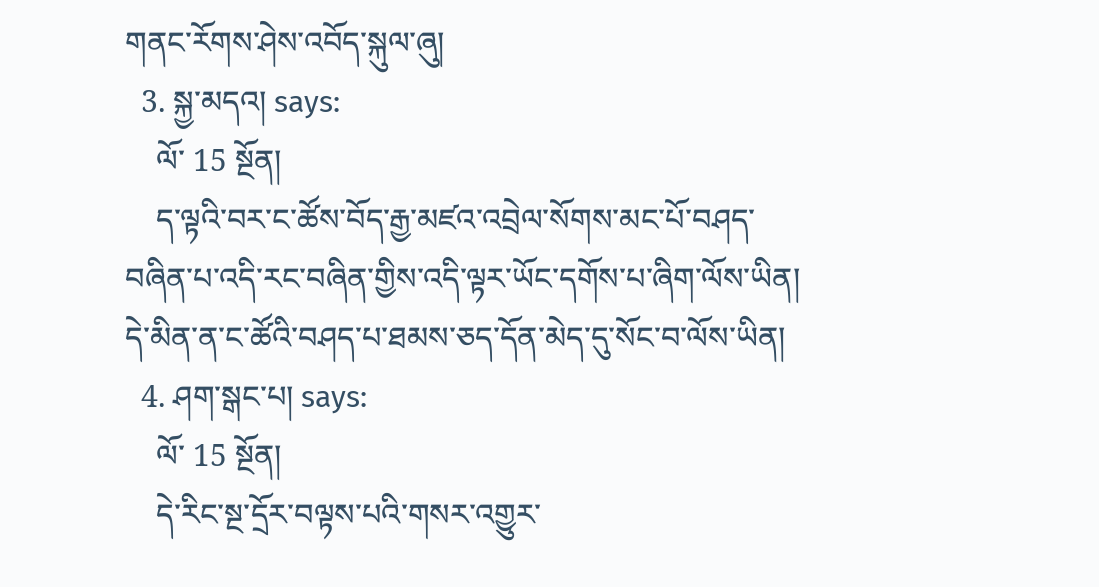གནང་རོགས་ཤེས་འབོད་སྐུལ་ཞུ།
  3. སྐྱ་མདའ། says:
    ལོ་ 15 སྔོན།
    ད་ལྟའི་བར་ང་ཚོས་བོད་རྒྱ་མཛའ་འབྲེལ་སོགས་མང་པོ་བཤད་བཞིན་པ་འདི་རང་བཞིན་གྱིས་འདི་ལྟར་ཡོང་དགོས་པ་ཞིག་ལོས་ཡིན། དེ་མིན་ན་ང་ཚོའི་བཤད་པ་ཐམས་ཅད་དོན་མེད་དུ་སོང་བ་ལོས་ཡིན།
  4. ཤག་སྒང་པ། says:
    ལོ་ 15 སྔོན།
    དེ་རིང་སྔ་དྲོར་བལྟས་པའི་གསར་འགྱུར་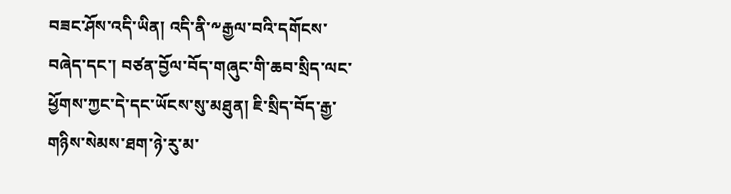བཟང་ཤོས་འདི་ཡིན། འདི་ནི་༸རྒྱལ་བའི་དགོངས་བཞེད་དང་། བཙན་བྱོལ་བོད་གཞུང་གི་ཆབ་སྲིད་ལང་ཕྱོགས་ཀྱང་དེ་དང་ཡོངས་སུ་མཐུན། ཇི་སྲིད་བོད་རྒྱ་གཉིས་སེམས་ཐག་ཉེ་རུ་མ་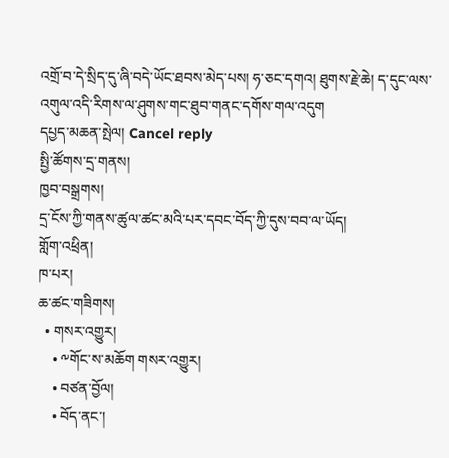འགྲོ་བ་དེ་སྲིད་དུ་ཞི་བདེ་ཡོང་ཐབས་མེད་པས། ཧ་ཅང་དགའ། ཐུགས་རྗེ་ཆེ། ད་དུང་ལས་འགུལ་འདི་རིགས་ལ་ཤུགས་གང་ཐུབ་གནང་དགོས་གལ་འདུག
དཔྱད་མཆན་སྤེལ། Cancel reply
སྤྱི་ཚོགས་དྲ་གནས།
ཁྱབ་བསྒྲགས།
དྲ་ངོས་ཀྱི་གནས་ཚུལ་ཚང་མའི་པར་དབང་བོད་ཀྱི་དུས་བབ་ལ་ཡོད།
གློག་འཕྲིན།
ཁ་པར།
ཆ་ཚང་གཟིགས།
  • གསར་འགྱུར།
    • ༸གོང་ས་མཆོག གསར་འགྱུར།
    • བཙན་བྱོལ།
    • བོད་ནང་།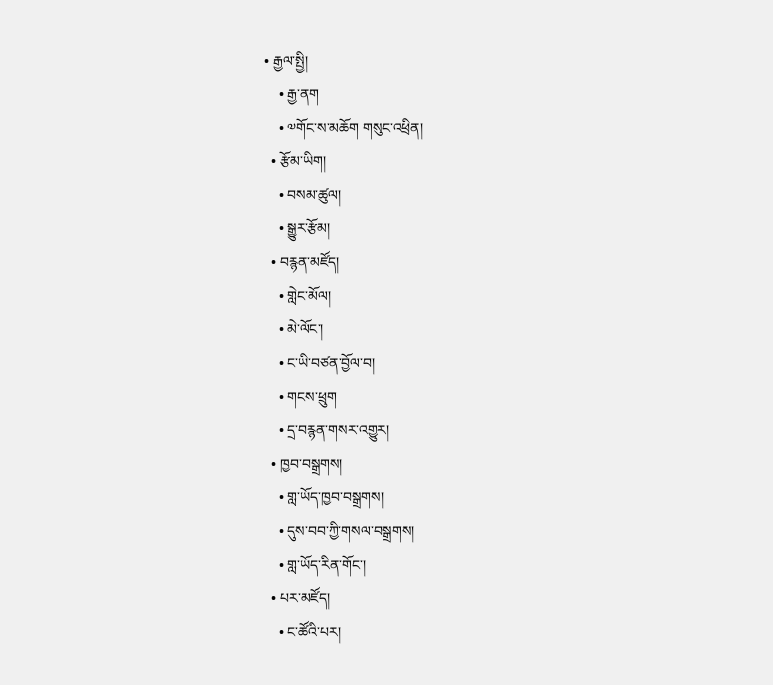• རྒྱལ་སྤྱི།
    • རྒྱ་ནག
    • ༧གོང་ས་མཆོག གསུང་འཕྲིན།
  • རྩོམ་ཡིག།
    • བསམ་ཚུལ།
    • སྒྱུར་རྩོམ།
  • བརྙན་མཛོད།
    • གླེང་མོལ།
    • མེ་ལོང་།
    • ང་ཡི་བཙན་བྱོལ་བ།
    • གངས་ཕྲུག
    • དྲ་བརྙན་གསར་འགྱུར།
  • ཁྱབ་བསྒྲགས།
    • གླ་ཡོད་ཁྱབ་བསྒྲགས།
    • དུས་བབ་ཀྱི་གསལ་བསྒྲགས།
    • གླ་ཡོད་རིན་གོང་།
  • པར་མཛོད།
    • ང་ཚོའི་པར།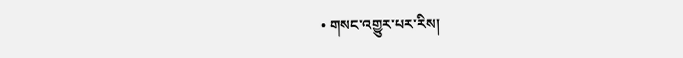• གསང་འགྱུར་པར་རིས།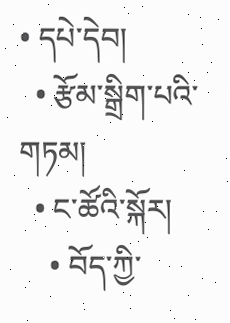• དཔེ་དེབ།
  • རྩོམ་སྒྲིག་པའི་གཏམ།
  • ང་ཚོའི་སྐོར།
    • བོད་ཀྱི་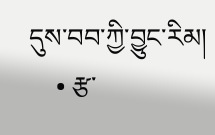དུས་བབ་ཀྱི་བྱུང་རིམ།
    • རྩ་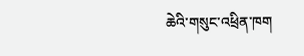ཆེའི་གསུང་འཕྲིན་ཁག